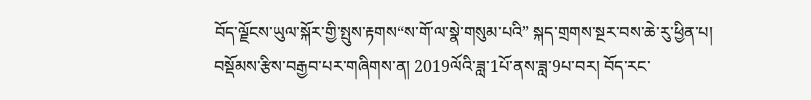བོད་ལྗོངས་ཡུལ་སྐོར་གྱི་སྤུས་རྟགས“ས་གོ་ལ་སྣེ་གསུམ་པའི” སྐད་གྲགས་སྔར་བས་ཆེ་རུ་ཕྱིན་པ།
བསྡོམས་རྩིས་བརྒྱབ་པར་གཞིགས་ན། 2019ལོའི་ཟླ་1པོ་ནས་ཟླ་9པ་བར། བོད་རང་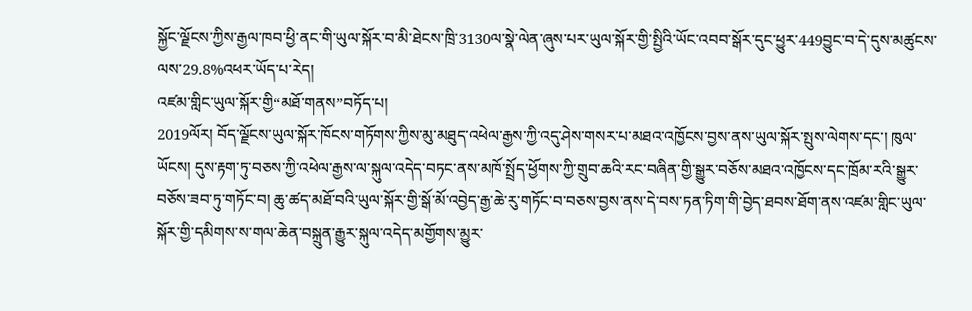སྐྱོང་ལྗོངས་ཀྱིས་རྒྱལ་ཁབ་ཕྱི་ནང་གི་ཡུལ་སྐོར་བ་མི་ཐེངས་ཁྲི་3130ལ་སྣེ་ལེན་ཞུས་པར་ཡུལ་སྐོར་གྱི་སྤྱིའི་ཡོང་འབབ་སྒོར་དུང་ཕྱུར་449བྱུང་བ་དེ་དུས་མཚུངས་ལས་29.8%འཕར་ཡོད་པ་རེད།
འཛམ་གླིང་ཡུལ་སྐོར་གྱི“མཐོ་གནས”བཏོད་པ།
2019ལོར། བོད་ལྗོངས་ཡུལ་སྐོར་ཁོངས་གཏོགས་ཀྱིས་མུ་མཐུད་འཕེལ་རྒྱས་ཀྱི་འདུ་ཤེས་གསར་པ་མཐའ་འཁྱོངས་བྱས་ནས་ཡུལ་སྐོར་སྤུས་ལེགས་དང་། ཁུལ་ཡོངས། དུས་རྟག་ཏུ་བཅས་ཀྱི་འཕེལ་རྒྱས་ལ་སྐུལ་འདེད་བཏང་ནས་མཁོ་སྤྲོད་ཕྱོགས་ཀྱི་གྲུབ་ཆའི་རང་བཞིན་གྱི་སྒྱུར་བཅོས་མཐའ་འཁྱོངས་དང་ཁྲོམ་རའི་སྒྱུར་བཅོས་ཟབ་ཏུ་གཏོང་བ། ཆུ་ཚད་མཐོ་བའི་ཡུལ་སྐོར་གྱི་སྒོ་མོ་འབྱེད་རྒྱ་ཆེ་རུ་གཏོང་བ་བཅས་བྱས་ནས་དེ་བས་ཏན་ཏིག་གི་བྱེད་ཐབས་ཐོག་ནས་འཛམ་གླིང་ཡུལ་སྐོར་གྱི་དམིགས་ས་གལ་ཆེན་བསྐྲུན་རྒྱུར་སྐུལ་འདེད་མགྱོགས་མྱུར་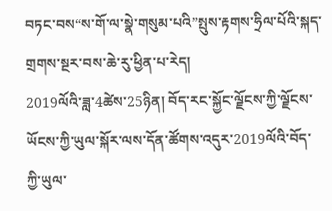བཏང་བས“ས་གོ་ལ་སྣེ་གསུམ་པའི”སྤུས་རྟགས་ཧྲིལ་པོའི་སྐད་གྲགས་སྔར་བས་ཆེ་རུ་ཕྱིན་པ་རེད།
2019ལོའི་ཟླ་4ཚེས་25ཉིན། བོད་རང་སྐྱོང་ལྗོངས་ཀྱི་ལྗོངས་ཡོངས་ཀྱི་ཡུལ་སྐོར་ལས་དོན་ཚོགས་འདུར་2019ལོའི་བོད་ཀྱི་ཡུལ་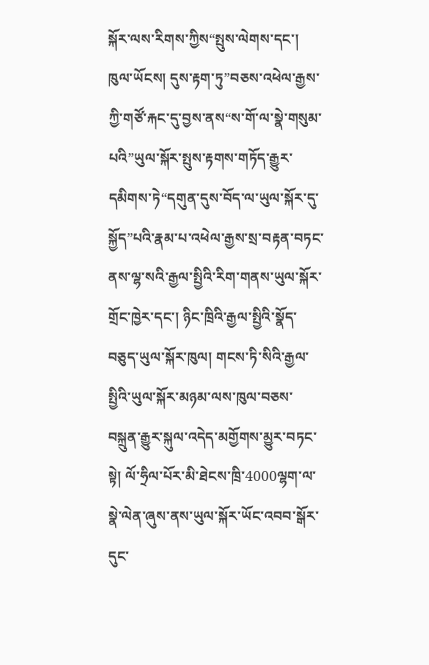སྐོར་ལས་རིགས་ཀྱིས“སྤུས་ལེགས་དང་། ཁུལ་ཡོངས། དུས་རྟག་ཏུ”བཅས་འཕེལ་རྒྱས་ཀྱི་གཙོ་རྐང་དུ་བྱས་ནས“ས་གོ་ལ་སྣེ་གསུམ་པའི”ཡུལ་སྐོར་སྤུས་རྟགས་གཏོད་རྒྱུར་དམིགས་ཏེ“དགུན་དུས་བོད་ལ་ཡུལ་སྐོར་དུ་སྐྱོད”པའི་རྣམ་པ་འཕེལ་རྒྱས་སྲ་བརྟན་བཏང་ནས་ལྷ་སའི་རྒྱལ་སྤྱིའི་རིག་གནས་ཡུལ་སྐོར་གྲོང་ཁྱེར་དང་། ཉིང་ཁྲིའི་རྒྱལ་སྤྱིའི་སྣོད་བཅུད་ཡུལ་སྐོར་ཁུལ། གངས་ཏི་སིའི་རྒྱལ་སྤྱིའི་ཡུལ་སྐོར་མཉམ་ལས་ཁུལ་བཅས་བསྐྲུན་རྒྱུར་སྐུལ་འདེད་མགྱོགས་མྱུར་བཏང་སྟེ། ལོ་ཧྲིལ་པོར་མི་ཐེངས་ཁྲི་4000ལྷག་ལ་སྣེ་ལེན་ཞུས་ནས་ཡུལ་སྐོར་ཡོང་འབབ་སྒོར་དུང་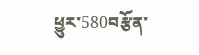ཕྱུར་580བརྩོན་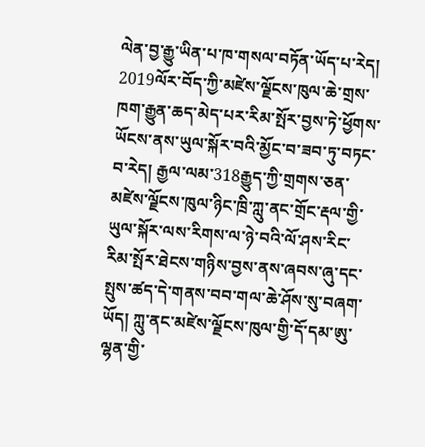ལེན་བྱ་རྒྱུ་ཡིན་པ་ཁ་གསལ་བཏོན་ཡོད་པ་རེད།
2019ལོར་བོད་ཀྱི་མཛེས་ལྗོངས་ཁུལ་ཆེ་གྲས་ཁག་རྒྱུན་ཆད་མེད་པར་རིམ་སྤོར་བྱས་ཏེ་ཕྱོགས་ཡོངས་ནས་ཡུལ་སྐོར་བའི་མྱོང་བ་ཟབ་ཏུ་བཏང་བ་རེད། རྒྱལ་ལམ་318རྒྱུད་ཀྱི་གྲགས་ཅན་མཛེས་ལྗོངས་ཁུལ་ཉིང་ཁྲི་ཀླུ་ནང་གྲོང་རྡལ་གྱི་ཡུལ་སྐོར་ལས་རིགས་ལ་ཉེ་བའི་ལོ་ཤས་རིང་རིམ་སྤོར་ཐེངས་གཉིས་བྱས་ནས་ཞབས་ཞུ་དང་སྤུས་ཚད་དེ་གནས་བབ་གལ་ཆེ་ཤོས་སུ་བཞག་ཡོད། ཀླུ་ནང་མཛེས་ལྗོངས་ཁུལ་གྱི་དོ་དམ་ཨུ་ལྷན་གྱི་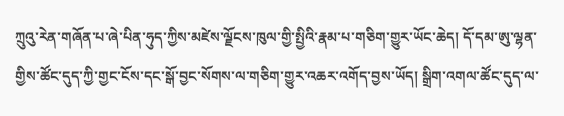ཀྲུའུ་རེན་གཞོན་པ་ཞེ་པིན་ཧུད་ཀྱིས་མཛེས་ལྗོངས་ཁུལ་གྱི་སྤྱིའི་རྣམ་པ་གཅིག་གྱུར་ཡོང་ཆེད། དོ་དམ་ཨུ་ལྷན་གྱིས་ཚོང་དུད་ཀྱི་གྱང་ངོས་དང་སྒོ་བྱང་སོགས་ལ་གཅིག་གྱུར་འཆར་འགོད་བྱས་ཡོད། སྒྲིག་འགལ་ཚོང་དུད་ལ་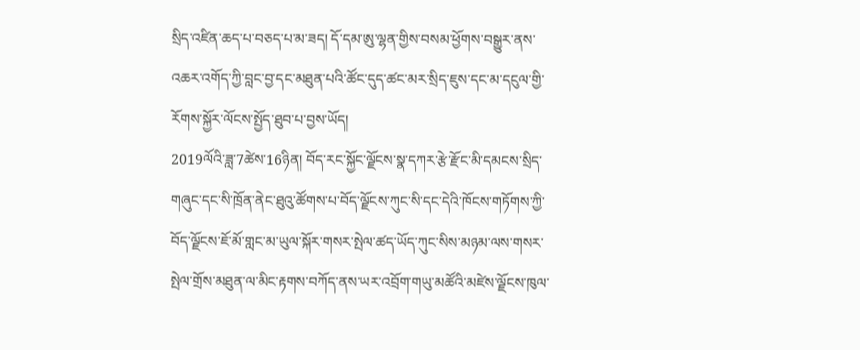སྲིད་འཛིན་ཆད་པ་བཅད་པ་མ་ཟད། དོ་དམ་ཨུ་ལྷན་གྱིས་བསམ་ཕྱོགས་བསྒྱུར་ནས་འཆར་འགོད་ཀྱི་བླང་བྱ་དང་མཐུན་པའི་ཚོང་དུད་ཚང་མར་སྲིད་ཇུས་དང་མ་དངུལ་གྱི་རོགས་སྐྱོར་ལོངས་སྤྱོད་ཐུབ་པ་བྱས་ཡོད།
2019ལོའི་ཟླ་7ཚེས་16ཉིན། བོད་རང་སྐྱོང་ལྗོངས་སྣ་དཀར་རྩེ་རྫོང་མི་དམངས་སྲིད་གཞུང་དང་སི་ཁྲོན་ནེང་ཐུའུ་ཚོགས་པ་བོད་ལྗོངས་ཀུང་སི་དང་དེའི་ཁོངས་གཏོགས་ཀྱི་བོད་ལྗོངས་ཇོ་མོ་གླང་མ་ཡུལ་སྐོར་གསར་སྤེལ་ཚད་ཡོད་ཀུང་སིས་མཉམ་ལས་གསར་སྤེལ་གྲོས་མཐུན་ལ་མིང་རྟགས་བཀོད་ནས་ཡར་འབྲོག་གཡུ་མཚོའི་མཛེས་ལྗོངས་ཁུལ་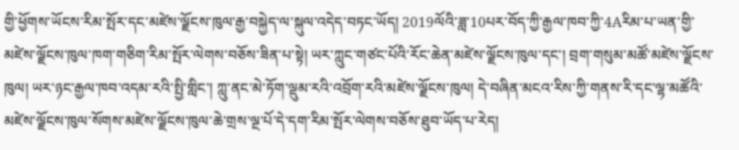གྱི་ཕྱོགས་ཡོངས་རིམ་སྤོར་དང་མཛེས་ལྗོངས་ཁུལ་རྒྱ་བསྐྱེད་ལ་སྐུལ་འདེད་བཏང་ཡོད། 2019ལོའི་ཟླ་10པར་བོད་ཀྱི་རྒྱལ་ཁབ་ཀྱི་4Aརིམ་པ་ཡན་གྱི་མཛེས་ལྗོངས་ཁུལ་ཁག་གཅིག་རིམ་སྤོར་ལེགས་བཅོས་ཟིན་པ་སྟེ། ཡར་ཀླུང་གཙང་པོའི་རོང་ཆེན་མཛེས་ལྗོངས་ཁུལ་དང་། བྲག་གསུམ་མཚོ་མཛེས་ལྗོངས་ཁུལ། ཡར་ཉང་རྒྱལ་ཁབ་འདམ་རའི་སྤྱི་གླིང་། ཀླུ་ནང་མེ་ཏོག་ལྡུམ་རའི་འབྲོག་རའི་མཛེས་ལྗོངས་ཁུལ། དེ་བཞིན་མངའ་རིས་ཀྱི་གནས་རི་དང་ལྷ་མཚོའི་མཛེས་ལྗོངས་ཁུལ་སོགས་མཛེས་ལྗོངས་ཁུལ་ཆེ་གྲས་ལྔ་པོ་དེ་དག་རིམ་སྤོར་ལེགས་བཅོས་ཐུབ་ཡོད་པ་རེད།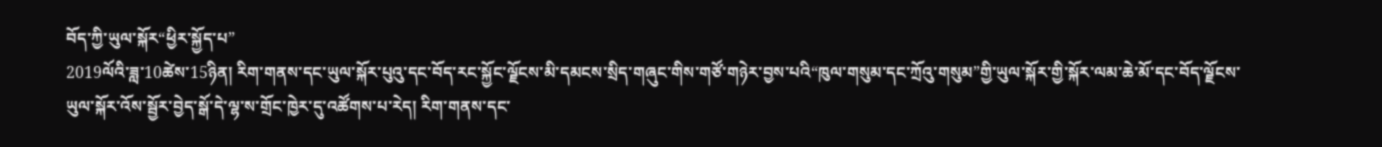བོད་ཀྱི་ཡུལ་སྐོར“ཕྱིར་སྐྱོད་པ”
2019ལོའི་ཟླ་10ཚེས་15ཉིན། རིག་གནས་དང་ཡུལ་སྐོར་པུའུ་དང་བོད་རང་སྐྱོང་ལྗོངས་མི་དམངས་སྲིད་གཞུང་གིས་གཙོ་གཉེར་བྱས་པའི“ཁུལ་གསུམ་དང་ཀྲོའུ་གསུམ”གྱི་ཡུལ་སྐོར་གྱི་སྐོར་ལམ་ཆེ་མོ་དང་བོད་ལྗོངས་ཡུལ་སྐོར་འོས་སྦྱོར་བྱེད་སྒོ་དེ་ལྷ་ས་གྲོང་ཁྱེར་དུ་འཚོགས་པ་རེད། རིག་གནས་དང་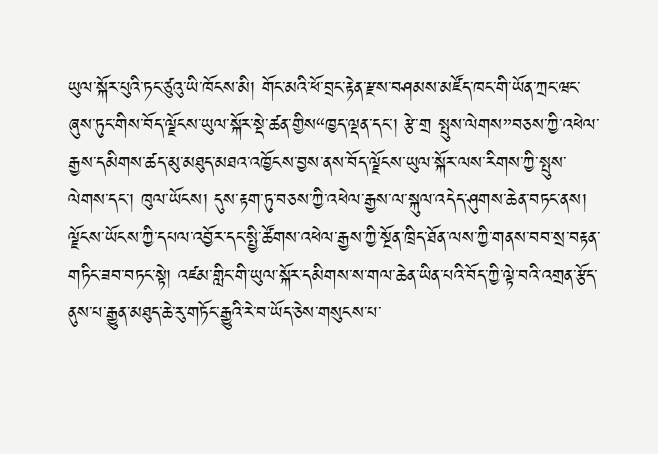ཡུལ་སྐོར་པུའི་ཏང་ཙུའུ་ཡི་ཁོངས་མི། གོང་མའི་ཕོ་བྲང་རྟེན་རྫས་བཤམས་མཛོད་ཁང་གི་ཡོན་ཀྲང་ཝང་ཞུས་ཏུང་གིས་བོད་ལྗོངས་ཡུལ་སྐོར་སྡེ་ཚན་གྱིས“ཁྱད་ལྡན་དང་། རྩེ་གྲ སྤུས་ལེགས”བཅས་ཀྱི་འཕེལ་རྒྱས་དམིགས་ཚད་མུ་མཐུད་མཐའ་འཁྱོངས་བྱས་ནས་བོད་ལྗོངས་ཡུལ་སྐོར་ལས་རིགས་ཀྱི་སྤུས་ལེགས་དང་། ཁུལ་ཡོངས། དུས་རྟག་ཏུ་བཅས་ཀྱི་འཕེལ་རྒྱས་ལ་སྐུལ་འདེད་ཤུགས་ཆེན་བཏང་ནས། ལྗོངས་ཡོངས་ཀྱི་དཔལ་འབྱོར་དང་སྤྱི་ཚོགས་འཕེལ་རྒྱས་ཀྱི་སྔོན་ཁྲིད་ཐོན་ལས་ཀྱི་གནས་བབ་སྲ་བརྟན་གཏིང་ཟབ་བཏང་སྟེ། འཛམ་གླིང་གི་ཡུལ་སྐོར་དམིགས་ས་གལ་ཆེན་ཡིན་པའི་བོད་ཀྱི་ལྟེ་བའི་འགྲན་རྩོད་ནུས་པ་རྒྱུན་མཐུད་ཆེ་རུ་གཏོང་རྒྱུའི་རེ་བ་ཡོད་ཅེས་གསུངས་པ་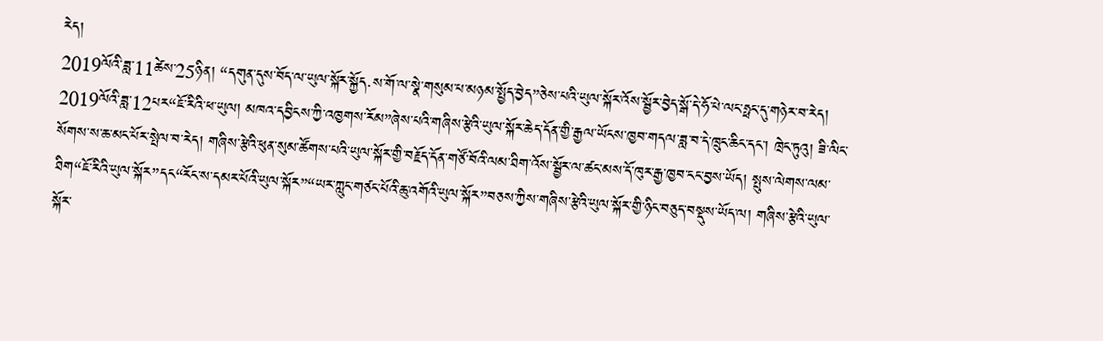རེད།
2019ལོའི་ཟླ་11ཚེས་25ཉིན། “དགུན་དུས་བོད་ལ་ཡུལ་སྐོར་སྐྱོད·ས་གོ་ལ་སྣེ་གསུམ་པ་མཉམ་སྤྱོད་བྱེད”ཅེས་པའི་ཡུལ་སྐོར་འོས་སྦྱོར་བྱེད་སྒོ་དེ་ཧོ་པེ་ལང་ཧྥང་དུ་གཉེར་བ་རེད།
2019ལོའི་ཟླ་12པར“ཇོ་རིའི་ཕ་ཡུལ། མཁའ་དབྱིངས་ཀྱི་འཁྱགས་རོམ”ཞེས་པའི་གཞིས་རྩེའི་ཡུལ་སྐོར་ཆེད་དོན་གྱི་རྒྱལ་ཡོངས་ཁྱབ་གདལ་ཟླ་བ་དེ་ཁྲུང་ཆིང་དང་། ཁྲེང་ཏུའུ། ཟི་ལིང་སོགས་ས་ཆ་མང་པོར་སྤེལ་བ་རེད། གཞིས་རྩེའི་ཕུན་སུམ་ཚོགས་པའི་ཡུལ་སྐོར་གྱི་བརྗོད་དོན་གཙོ་བོའི་ལམ་ཐིག་འོས་སྦྱོར་ལ་ཚང་མས་དོ་ཁུར་རྒྱ་ཁྱབ་ངང་བྱས་ཡོད། སྤུས་ལེགས་ལམ་ཐིག“ཇོ་རིའི་ཡུལ་སྐོར”དང“རོང་ས་དམར་པོའི་ཡུལ་སྐོར”“ཡར་ཀླུང་གཙང་པོའི་ཆུ་འགོའི་ཡུལ་སྐོར”བཅས་ཀྱིས་གཞིས་རྩེའི་ཡུལ་སྐོར་གྱི་ཉིང་བཅུད་བསྡུས་ཡོད་ལ། གཞིས་རྩེའི་ཡུལ་སྐོར་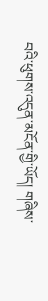བའི་ཕུགས་འདུན་མངོན་གྱི་ཡོད། གཞིས་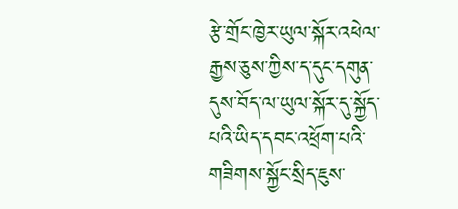རྩེ་གྲོང་ཁྱེར་ཡུལ་སྐོར་འཕེལ་རྒྱས་ཅུས་ཀྱིས་ད་དུང་དགུན་དུས་བོད་ལ་ཡུལ་སྐོར་དུ་སྐྱོད་པའི་ཡིད་དབང་འཕྲོག་པའི་གཟིགས་སྐྱོང་སྲིད་ཇུས་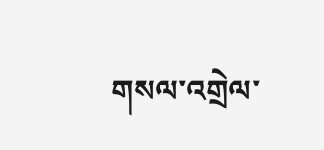གསལ་འགྲེལ་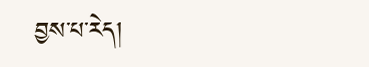བྱས་པ་རེད།